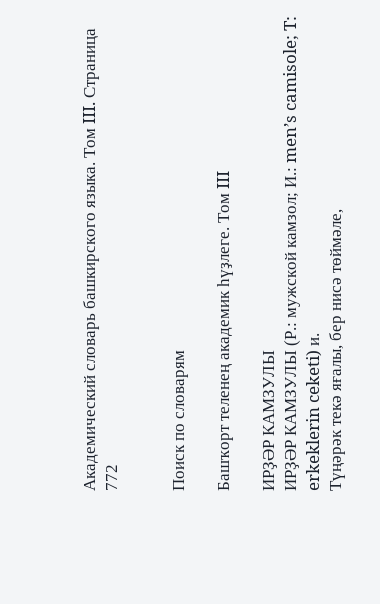Академический словарь башкирского языка. Том III. Страница 772


Поиск по словарям

Башҡорт теленең академик һүҙлеге. Том III

ИРҘӘР КАМЗУЛЫ
ИРҘӘР КАМЗУЛЫ (Р.: мужской камзол; И.: men’s camisole; T: erkeklerin ceketi) и.
Түңәрәк текә яғалы, бер нисә төймәле,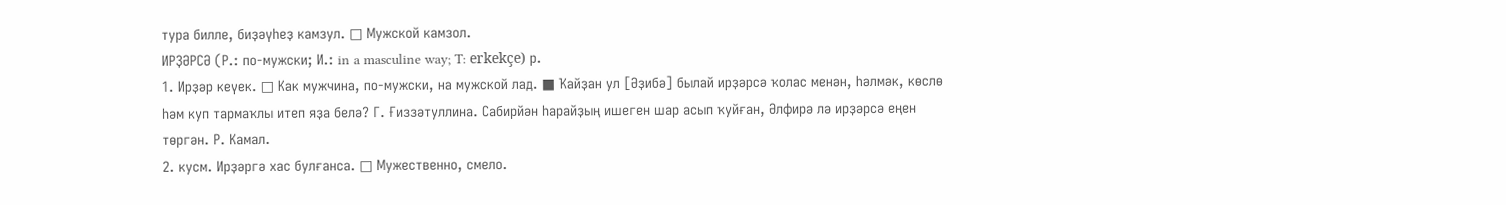тура билле, биҙәүһеҙ камзул. □ Мужской камзол.
ИРҘӘРСӘ (Р.: по-мужски; И.: in a masculine way; T: erkekçe) р.
1. Ирҙәр кеүек. □ Как мужчина, по-мужски, на мужской лад. ■ Ҡайҙан ул [Әҙибә] былай ирҙәрсә ҡолас менән, һәлмәк, көслө һәм куп тармаҡлы итеп яҙа белә? Г. Ғиззәтуллина. Сабирйән һарайҙың ишеген шар асып ҡуйған, Әлфирә лә ирҙәрсә еңен төргән. Р. Камал.
2. кусм. Ирҙәргә хас булғанса. □ Мужественно, смело.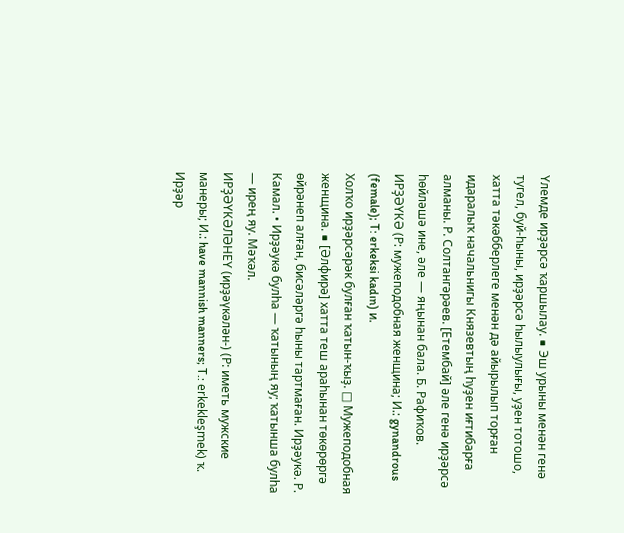Үлемде ирҙәрсә ҡаршылау. ■ Эш урыны менән генә тугел, буй-һыны, ирҙәрсә һылыулығы, уҙен тотошо, хатта тәкәбберлеге менән дә айырылып торған идаралыҡ начальнигы Князевтың һуҙен иғтибарға алманы. Р. Солтангәрәев. [Етембай] әле генә ирҙәрсә һөйләшә ине, әле — яңынан бала. Б. Рафиҡов.
ИРҘӘҮКӘ (Р: мужеподобная женщина; И.: gynandrous (female); T: erkeksi kadın) и.
Холҡо ирҙәрсәрәк булған ҡатын-ҡыҙ. □ Мужеподобная женщина. ■ [Әлфирә] хатта теш араһынан төкөрөргә өйрәнеп алған, бисәләргә һыны тартмаған. Ирҙәукә. Р. Камал. • Ирҙәукә булһа — ҡатының яу; ҡатынша булһа — ирең яу. Мәҡәл.
ИРҘӘҮКӘЛӘНЕҮ (ирҙәүкәлән-) (Р: иметь мужские манеры; И.: have mannish manners; T.: erkekleşmek) ҡ.
Ирҙәр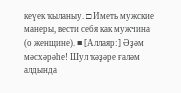кеүек ҡыланыу. □ Иметь мужские манеры, вести себя как мужчина (о женщине). ■ [Аллаяр:] Әҙәм мәсхәрәһе! Шул ҡәҙәре ғаләм алдында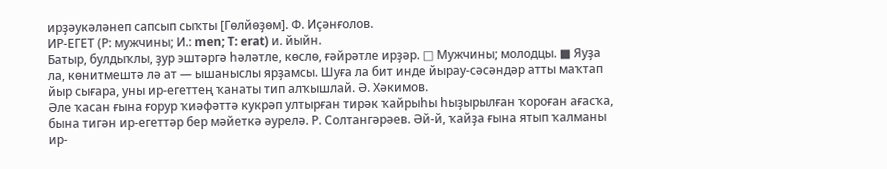ирҙәукәләнеп сапсып сыҡты [Гөлйөҙөм]. Ф. Иҫәнғолов.
ИР-ЕГЕТ (Р: мужчины; И.: men; T: erat) и. йыйн.
Батыр, булдыҡлы, ҙур эштәргә һәләтле, көслө, ғәйрәтле ирҙәр. □ Мужчины; молодцы. ■ Яуҙа ла, көнитмештә лә ат — ышаныслы ярҙамсы. Шуға ла бит инде йырау-сәсәндәр атты маҡтап йыр сығара, уны ир-егеттең ҡанаты тип алҡышлай. Ә. Хәкимов.
Әле ҡасан ғына ғорур ҡиәфәттә кукрәп ултырған тирәк ҡайрыһы һыҙырылған ҡороған ағасҡа, бына тигән ир-егеттәр бер мәйеткә әурелә. Р. Солтангәрәев. Әй-й, ҡайҙа ғына ятып ҡалманы ир-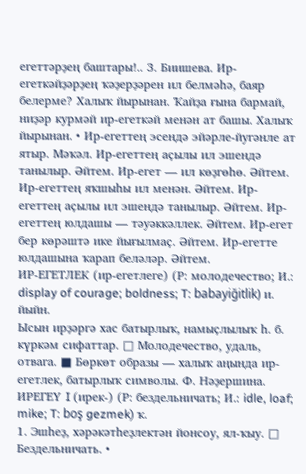егеттәрҙең баштары!.. 3. Биишева. Ир-егеткәйҙәрҙең ҡәҙерҙәрен ил белмәһә, баяр белерме? Халыҡ йырынан. Ҡайҙа ғына бармай, ниҙәр курмәй ир-егеткәй менән ат башы. Халыҡ йырынан. • Ир-егеттең эсендә эйәрле-йугәнле ат ятыр. Мәҡәл. Ир-егеттең аҫылы ил эшендә танылыр. Әйтем. Ир-егет — ил көҙгөһө. Әйтем. Ир-егеттең яҡшыһы ил менән. Әйтем. Ир-егеттең аҫылы ил эшендә танылыр. Әйтем. Ир-егеттең юлдашы — тәуәккәллек. Әйтем. Ир-егет бер көрәштә ике йығылмаҫ. Әйтем. Ир-егетте юлдашына ҡарап беләләр. Әйтем.
ИР-ЕГЕТЛЕК (ир-егетлеге) (Р: молодечество; И.: display of courage; boldness; T: babayiğitlik) и. йыйн.
Ысын ирҙәргә хас батырлыҡ, намыҫлылыҡ һ. б. күркәм сифаттар. □ Молодечество, удаль, отвага. ■ Бөркөт образы — халыҡ аңында ир-егетлек, батырлыҡ символы. Ф. Нәҙершина.
ИРЕГЕҮ I (ирек-) (Р: бездельничать; И.: idle, loaf; mike; T: boş gezmek) ҡ.
1. Эшһеҙ, хәрәкәтһеҙлектән йонсоу, ял-ҡыу. □ Бездельничать. •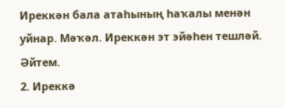Иреккән бала атаһының һаҡалы менән уйнар. Мәҡәл. Иреккән эт эйәһен тешләй. Әйтем.
2. Иреккә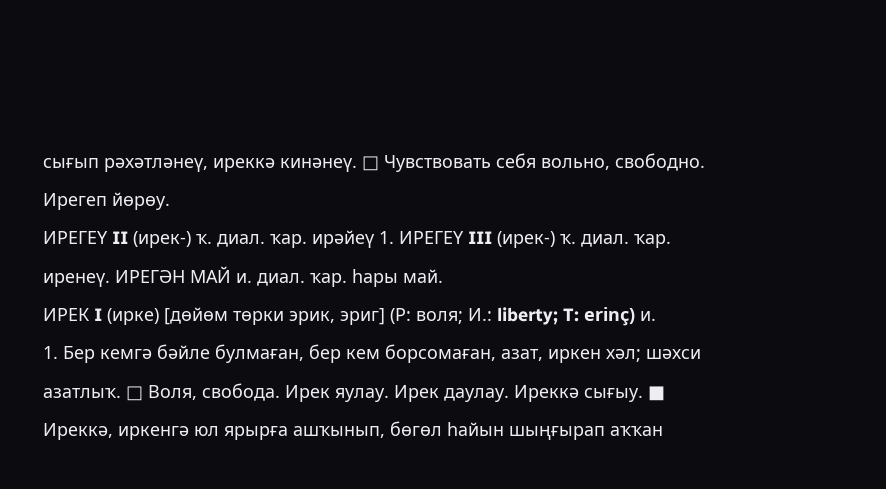сығып рәхәтләнеү, иреккә кинәнеү. □ Чувствовать себя вольно, свободно. Ирегеп йөрөу.
ИРЕГЕҮ II (ирек-) ҡ. диал. ҡар. ирәйеү 1. ИРЕГЕҮ III (ирек-) ҡ. диал. ҡар. иренеү. ИРЕГӘН МАЙ и. диал. ҡар. һары май.
ИРЕК I (ирке) [дөйөм төрки эрик, эриг] (Р: воля; И.: liberty; T: erinç) и.
1. Бер кемгә бәйле булмаған, бер кем борсомаған, азат, иркен хәл; шәхси азатлыҡ. □ Воля, свобода. Ирек яулау. Ирек даулау. Иреккә сығыу. ■ Иреккә, иркенгә юл ярырға ашҡынып, бөгөл һайын шыңғырап аҡҡан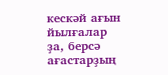кескәй ағын йылғалар ҙа, берсә ағастарҙың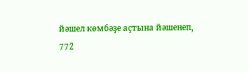йәшел көмбәҙе аҫтына йәшенеп,
772